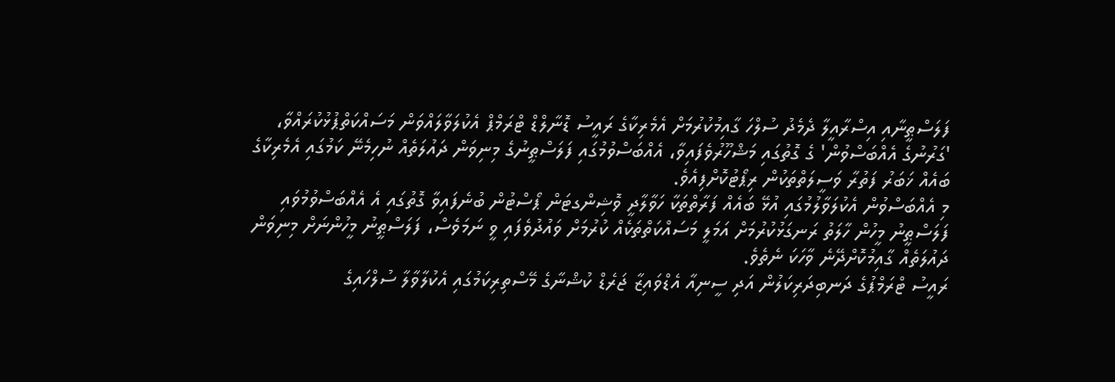ފަލަސްޠީނާއި އިސްރާއީލާ ދެމެދު ސުލްހަ ގާއިމުކުރުމަށް އެމެރިކާގެ ރައީސު ޑޮނާލްޑް ޓްރަމްޕް އެކުލަވާލައްވަން މަސައްކަތްޕުޅުކުރައްވާ، 'ގަރުނުގެ އެއްބަސްވުން' ގެ ގޮތުގައި މަޝްހޫރުވެފައިވާ، އެއްބަސްވުމުގައި ފަލަސްޠީނުގެ މިނިވަން ދައުލަތެއް ނުހިމެނޭ ކަމުގައި އެމެރިކާގެ ބައެއް ޚަބަރު ފަތުރާ ވަސީލަތްތަކުން ރިޕޯޓުކޮށްފިއެވެ.
މި އެއްބަސްވުން އެކުލަވާލުމުގައި އުޅޭ ބައެއް ފަރާތްތަކާ ހަވާލާދީ ވޮޝިންގޓަން ޕޯސްޓުން ބުނެފައިވާ ގޮތުގައި އެ އެއްބަސްވުމުވައި ފަލަސްޠީނު މީހުން ހާލަތު ރަނގަޅުކުރުމަށް އަމަލީ މަސައްކަތްތަކެއް ކުރުމަށް ވައުދުވެފައި ވީ ނަމަވެސް، ފަލަސްޠީނު މީހުންނަށް މިނިވަން ދައުލަތެއް ގާއިމުކޮށްދޭނެ ވާހަކަ ނެތެވެ.
ރައީސު ޓްރަމްޕުގެ ދަނބިދަރިކަލުން އަދި ސީނިއާ އެޑްވައިޒާ ޖަރެޑް ކުޝްނާގެ މޭސްތިރިކަމުގައި އެކުލާވާލާ ސުލްހައިގެ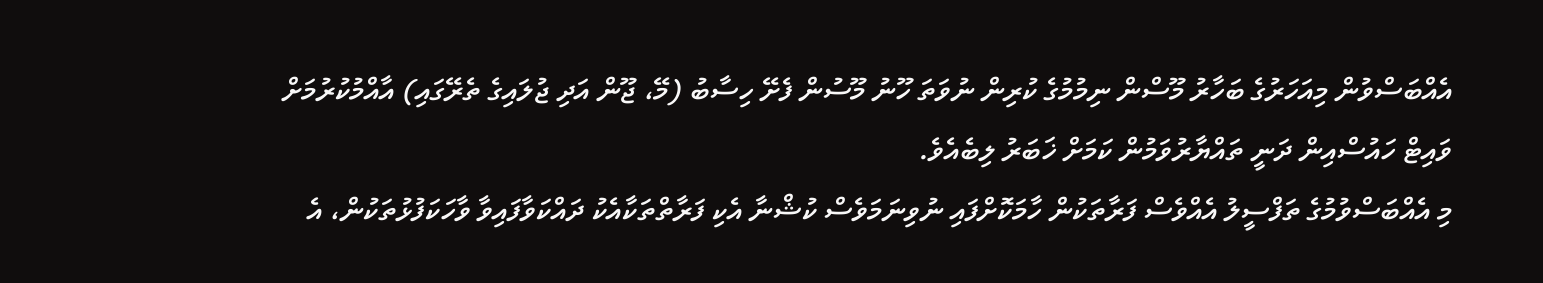އެއްބަސްވުން މިއަހަރުގެ ބަހާރު މޫސްން ނިމުމުގެ ކުރިން ނުވަތަ ހޫނު މޫސުން ފެށޭ ހިސާބު (މޭ، ޖޫން އަދި ޖުލައިގެ ތެރޭގައި) އާއްމުކުރުމަށް ވައިޓް ހައުސްއިން ދަނީ ތައްޔާރުވަމުން ކަމަށް ޚަބަރު ލިބެއެވެ.
މި އެއްބަސްވުމުގެ ތަފްސީލު އެއްވެސް ފަރާތަކުން ހާމަކޮށްފައި ނުވިނަމަވެސް ކުޝްނާ އެކި ފަރާތްތަކާއެކު ދައްކަވާފައިވާ ވާހަކަފުޅުތަކުން، އެ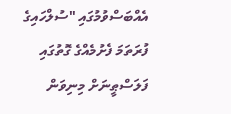އެއްބަސްވުމުގައި "ސުލްހައިގެ ފުރަތަމަ ފެށުމެއްގެ ގޮތުގައި ފަލަސްޠީނަށް މިނިވަން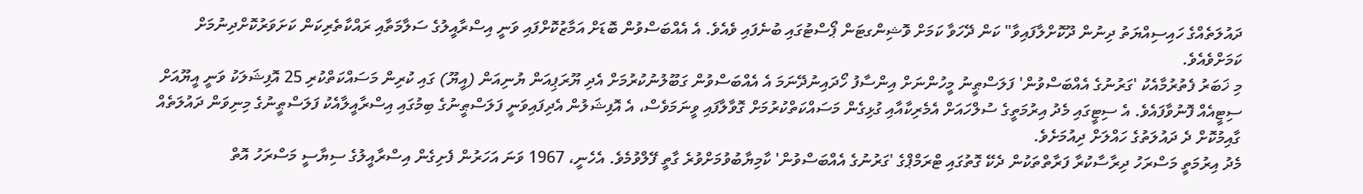ދައުލަތެއްގެ ހައިސިއްޔަތު ދިނުން ދޫކޮށްލާފައިވާ" ކަން ދޭހަވާ ކަމަށް ވޮޝިންގޓަން ޕޯސްޓުގައި ބުނެފައި ވެއެވެ. އެ އެއްބަސްވުން ބޮޑަށް އަމާޒުކޮށްފައި ވަނީ އިސްރާއީލުގެ ސަލާމަތާއި ރައްކާތެރިކަން ކަށަވަރުކޮށްދިނުމަށް ކަމަށްވެއެވެ.
މި ޚަބަރު ފެތުރުމާއެކު 'ގަރުނުގެ އެއްބަސްވުން' ފަލަސްޠީނު މީހުންނަށް އިންސާފު ހޯދައިނުދޭނަމަ އެ އެއްބަސްވުން ގަބޫލުނުކުރުމަށް އެދި ޔޫރަޕިއަން ޔުނިއަން (އީޔޫ) ގައި ކުރިން މަސައްކަތްކުރި 25 އޮފިޝަލަކު ވަނީ އީޔޫއަށް ސިޓީއެއް ފޮނުވާފައެވެ. އެ ސިޓީގައި މެދު އިރުމަތީގެ ސުލްހައަށް އެމެރިކާއާއި ގުޅިގެން މަސައްކަތްކުރުމަށް ގޮވާލާފައި ވީނަމަވެސް، އެ އޮފިޝަލުން އެދިފައިވަނީ ފަލަސްޠީނުގެ ބިމުގައި އިސްރާއީލާއެކު ފަލަސްޠީނުގެ މިނިވަން ދައުލަތެއް ގާއިމުކޮށް ދެ ދައުލަތުގެ ހައްލަށް ދިއުމަށެވެ.
މެދު އިރުމަތީ މަސްރަހު ދިރާސާކުރާ ފަރާތްތަކުން ދެކޭ ގޮތުގައި ޓްރަމްޕްގެ 'ގަރުނުގެ އެއްބަސްވުން' ކާމިޔާބުވުމަށްވުރެ ގާތީ ފޭލްވުމެވެ. އެހެނީ، 1967 ވަނަ އަހަރުން ފެށިގެން އިސްރާއީލުގެ ސިޔާސީ މަސްރަހު އޮތް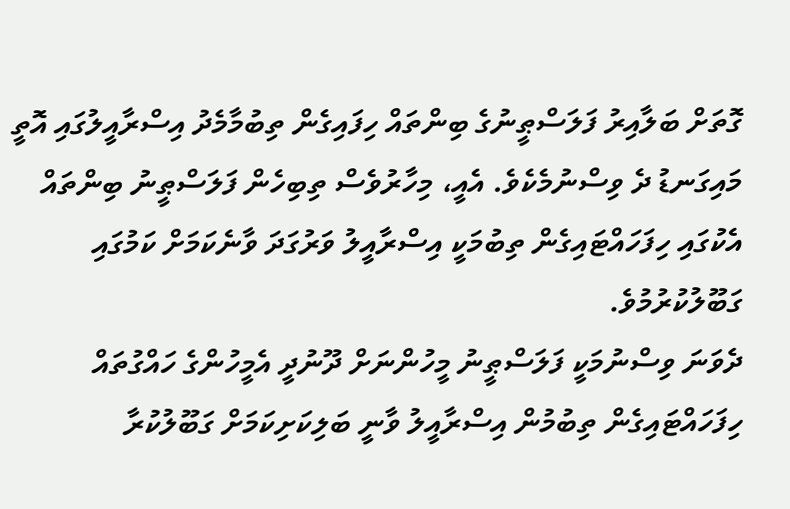ގޮތަށް ބަލާއިރު ފަލަސްޠީނުގެ ބިންތައް ހިފައިގެން ތިބުމާމެދު އިސްރާއީލުގައި އޮތީ މައިގަނޑު ދެ ވިސްނުމެކެވެ. އެއީ، މިހާރުވެސް ތިބިހެން ފަލަސްޠީނު ބިންތައް އެކުގައި ހިފަހައްޓައިގެން ތިބުމަކީ އިސްރާއީލު ވަރުގަދަ ވާނެކަމަށް ކަމުގައި ގަބޫލުކުރުމުވެ.
ދެވަނަ ވިސްނުމަކީ ފަލަސްޠީނު މީހުންނަށް ދޫނުދީ އެމީހުންގެ ހައްގުތައް ހިފަހައްޓައިގެން ތިބުމުން އިސްރާއީލު ވާނީ ބަލިކަށިކަމަށް ގަބޫލުކުރާ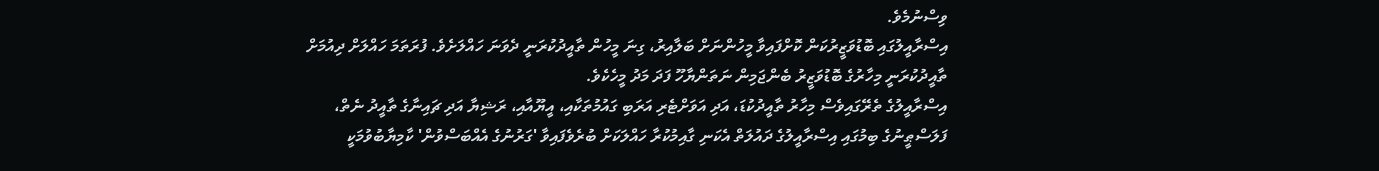ވިސްނުމެވެ.
އިސްރާއީލުގައި ބޮޑުވަޒީރުކަން ކޮށްފައިވާ މީހުންނަށް ބަލާއިރު، ގިނަ މީހުން ތާއީދުކުރަނީ ދެވަނަ ހައްލަށެވެ. ފުރަތަމަ ހައްލަށް ދިއުމަށް ތާއީދުކުރަނީ މިހާރުގެ ބޮޑުވަޒީރު ބެންޖަމިން ނަތަންޔާހޫ ފަދަ މަދު މީހެކެވެ.
އިސްރާއީލުގެ ތެރޭގައިވެސް މިހާރު ތާއީދުކުޑަ، އަދި އަވަށްޓެރި އަރަބި ގައުމުތަކާއި، އީޔޫއާއި، ރަޝިޔާ އަދި ޗައިނާގެ ތާއީދު ނެތް، ފަލަސްޠީނުގެ ބިމުގައި އިސްރާއީލުގެ ދައުލަތް އެކަނި ގާއިމުކުރާ ހައްލަކަށް ބުރެވެފައިވާ 'ގަރުނުގެ އެއްބަސްވުން' ކާމިޔާބުވުމަކީ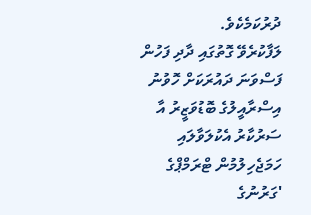ދުރުކަމެކެވެ.
ލަފާކުރެވޭ ގޮތުގައި ދާދި ފަހުން ފަސްވަނަ ދައުރަކަށް ހޮވުނު އިސްރާއީލުގެ ބޮޑުވަޒީރު އާ ސަރުކާރު އެކުލަވާލައި ހަމަޖެހިލުމުން ޓްރަމްޕްގެ 'ގަރުނުގެ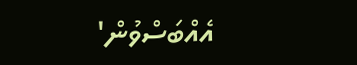އެއްބަސްވުން'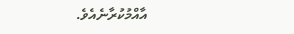އާއްމުކުރާނެއެވެ.